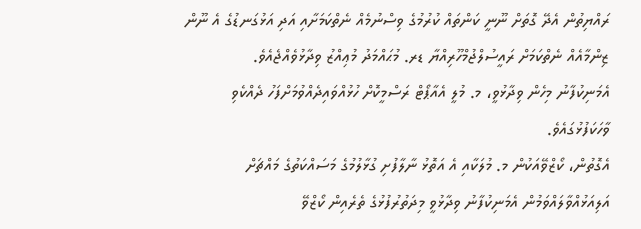ރައްޔިތުން އެދޭ ގޮތަށް ނޫނީ ކަންތައް ކުރުމުގެ ވިސްނުމެއް ނެތްކަމަށާއި އަދި އަޅުގަނޑުގެ އެ ނޫން ޒިންމާއެއް ނެތްކަމަށް ރައީސުލްޖުމްހޫރިއްޔާ ޑރ. މުޙައްމަދު މުޢިއްޒު ވިދާޅުވެއްޖެއެވެ.
އެމަނިކުފާނު މިހެން ވިދާޅުވީ، މ. މުލީ އެއާޕޯޓް ރަސްމީކޮށް ހުޅުއްވައިދެއްވުމަށްފަހު ދެއްކެވި ވާހަކަފުޅުގައެވެ.
އެގޮތުން، ކޯޒްވޭއަކުން މ. މުލަކާއި އެ އަތޮޅު ނާލާފުށި ގުޅާލުމުގެ މަސައްކަތުގެ މައްޗަށް އަލިއަޅުއްވާލައްވަމުން އެމަނިކުފާނު ވިދާޅުވީ މިދަތުރުފުޅުގެ ތެރެއިން ކޯޒްވޭ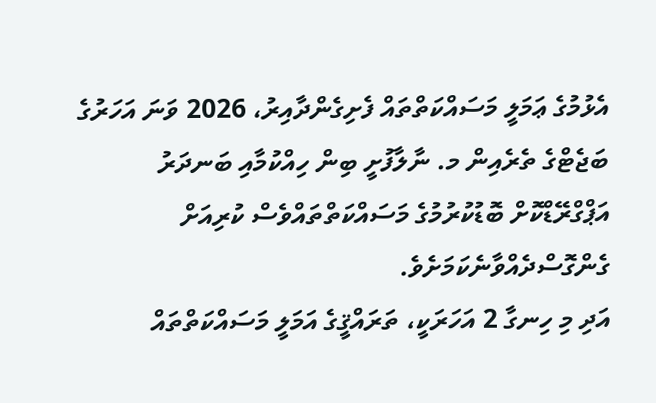އެޅުމުގެ ޢަމަލީ މަސައްކަތްތައް ފެށިގެންދާއިރު، 2026 ވަނަ އަހަރުގެ ބަޖެޓްގެ ތެރެއިން މ. ނާލާފުށީ ބިން ހިއްކުމާއި ބަނދަރު އަޕްގްރޭޑްކޮށް ބޮޑުކުރުމުގެ މަސައްކަތްތައްވެސް ކުރިއަށް ގެންގޮސްދެއްވާނެކަމަށެވެ.
އަދި މި ހިނގާ 2 އަހަރަކީ، ތަރައްޤީގެ އަމަލީ މަސައްކަތްތައް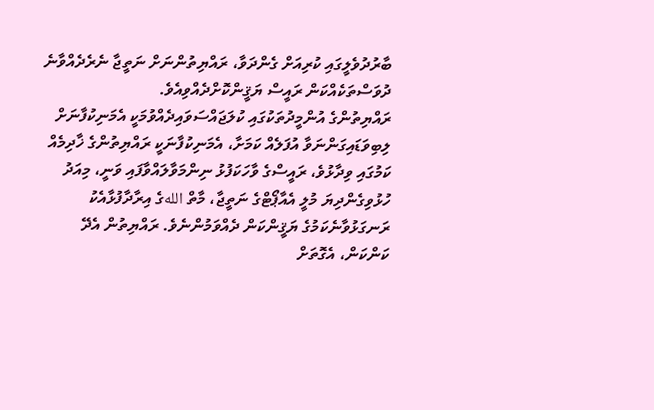ބާރުދުވެލީގައި ކުރިއަށް ގެންދަވާ، ރައްޔިތުންނަށް ނަތީޖާ ނެރެދެއްވާނެ ދުވަސްތަކެއްކަން ރައީސް ޔަޤީންކޮށްދެއްވިއެވެ.
ރައްޔިތުންގެ އުންމީދުތަކުގައި ކުލަޖައްސަވައިދެއްވުމަކީ އެމަނިކުފާނަށް ލިބިވަޑައިގަންނަވާ އުފަލެއް ކަމަށާ، އެމަނިކުފާނަކީ ރައްޔިތުންގެ ޚާދިމެއް ކަމުގައި ވިދާޅުވެ، ރައީސްގެ ވާހަކަފުޅު ނިންމަވާލައްވާފައި ވަނީ، މިއަދު ހުޅުވިގެންދިޔަ މުލީ އެއާޕޯޓްގެ ނަތީޖާ، މާތް اللهގެ އިރާދާފުޅާއެކު ރަނގަޅުވާނެކަމުގެ ޔަޤީންކަން ދެއްވަމުންނެވެ. ރައްޔިތުން އެދޭ ކަންކަން، އެގޮތަށް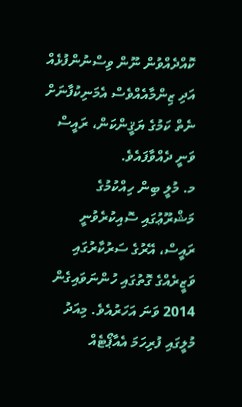ކޮއްދެއްވުން ނޫން ވިސްނުންފުޅެއް އަދި ޒިންމާއެއްވެސް އެމަނިކުފާނަށް ނެތް ކަމުގެ ޔަޤީންކަން، ރައީސް ވަނީ ދެއްވާފައެވެ.
މ. މުލީ ބިން ހިއްކުމުގެ މަޝްރޫޢުގައި ސޮއިކުރެވުނީ ރައީސް، އޭރުގެ ސަރުކާރުގައި ވަޒީރެއްގެ ގޮތުގައި ހުންނަވައިގެން 2014 ވަނަ އަހަރުއެވެ. މިއަދު މުލީގައި ފުރިހަމަ އެއާޕޯޓެއް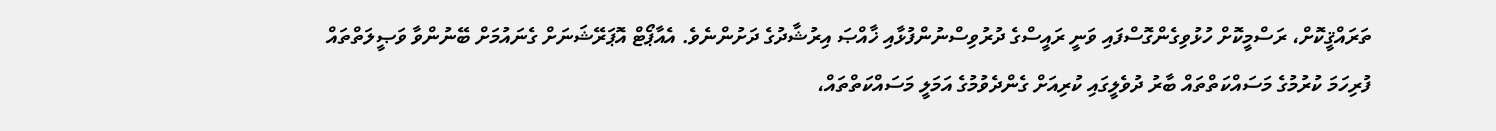ތަރައްޤީކޮށް، ރަސްމީކޮށް ހުޅުވިގެންގޮސްފައި ވަނީ ރައީސްގެ ދުރުވިސްނުންފުޅާއި ޚާއްޞަ އިރުޝާދުގެ ދަށުންނެވެ. އެއާޕޯޓް އޮޕަރޭޝަނަށް ގެނައުމަށް ބޭނުންވާ ވަޞީލަތްތައް ފުރިހަމަ ކުރުމުގެ މަސައްކަތްތައް ބާރު ދުވެލީގައި ކުރިއަށް ގެންދެވުމުގެ އަމަލީ މަސައްކަތްތައް،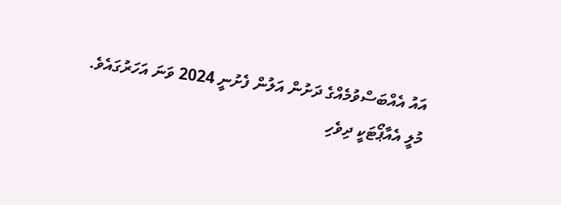އައު އެއްބަސްވުމެއްގެ ދަށުން އަލުން ފެށުނީ 2024 ވަނަ އަހަރުގައެވެ.
މުލީ އެއާޕޯޓަކީ ދިވެހި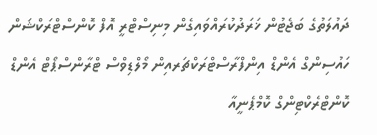ދައުލަތުގެ ބަޖެޓުން ޚަރަދުކުރައްވައިގެން މިނިސްޓްރީ އޮފް ކޮންސްޓްރަކްޝަން ހައުސިންގް އެންޑް އިންފްރާސްޓްރަކްޗަރއިން މޯލްޑިވްސް ޓްރާންސްޕޯޓް އެންޑް ކޮންޓްރެކްޓިންގް ކޮމްޕެނީއާ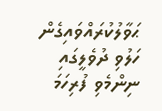ޙަވާލުކުރައްވައިގެން ހަލުވި ދުވެލީގައި ނިންމެވި ފުރިހަމަ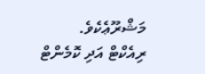މަޝްރޫޢެކެވެ.
ރިއެކްޓް އަދި ކޮމެންޓް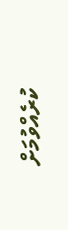ކުރެއްވުމަށް